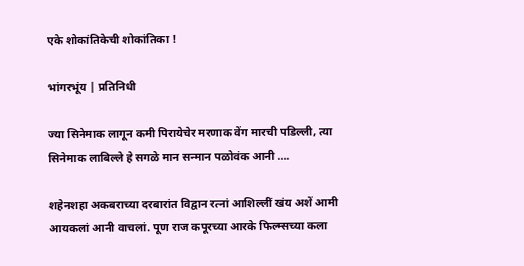एके शोकांतिकेची शोकांतिका !

भांगरभूंय | प्रतिनिधी

ज्या सिनेमाक लागून कमी पिरायेचेर मरणाक वेंग मारची पडिल्ली, त्या सिनेमाक लाबिल्ले हे सगळे मान सन्मान पळोवंक आनी ….

शहेनशहा अकबराच्या दरबारांत विद्वान रत्नां आशिल्लीं खंय अशें आमी आयकलां आनी वाचलां. पूण राज कपूरच्या आरके फिल्म्सच्या कला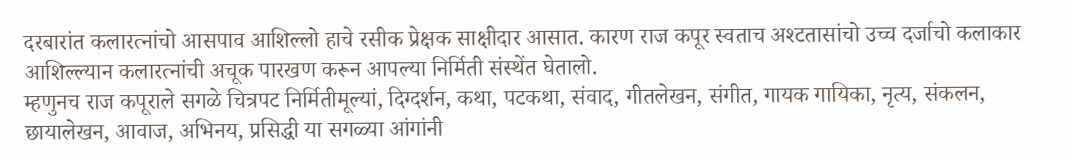दरबारांत कलारत्नांचो आसपाव आशिल्लो हाचे रसीक प्रेक्षक साक्षीदार आसात. कारण राज कपूर स्वताच अश्टतासांचो उच्च दर्जाचो कलाकार आशिल्ल्यान कलारत्नांची अचूक पारखण करून आपल्या निर्मिती संस्थेंत घेतालो.
म्हणुनच राज कपूराले सगळे चित्रपट निर्मितीमूल्यां, दिग्दर्शन, कथा, पटकथा, संवाद, गीतलेखन, संगीत, गायक गायिका, नृत्य, संकलन, छायालेखन, आवाज, अभिनय, प्रसिद्धी या सगळ्या आंगांनी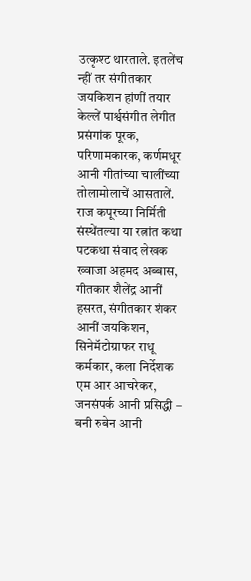उत्कृश्ट थारताले. इतलेंच न्हीं तर संगीतकार जयकिशन हांणीं तयार केल्लें पार्श्वसंगीत लेगीत प्रसंगांक पूरक, परिणामकारक, कर्णमधूर आनी गीतांच्या चालींच्या तोलामोलाचें आसतालें.
राज कपूरच्या निर्मिती संस्थेंतल्या या रत्नांत कथा पटकथा संवाद लेखक ख्वाजा अहमद अब्बास, गीतकार शैलेंद्र आनीं हसरत, संगीतकार शंकर आनीं जयकिशन, सिनेमॅटोग्राफर राधू कर्मकार, कला निर्देशक एम आर आचरेकर, जनसंपर्क आनी प्रसिद्धी – बनी रुबेन आनी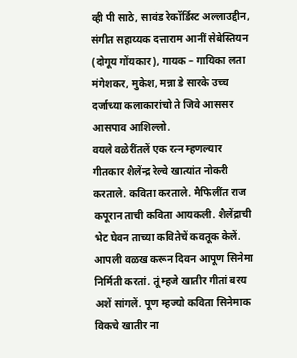व्ही पी साठे, सावंड रेकॉर्डिस्ट अल्लाउद्दीन, संगीत सहाय्यक दत्ताराम आनीं सेबेस्तियन (दोगूय गोंयकार), गायक – गायिका लता मंगेशकर, मुकेश, मन्ना डे सारके उच्च दर्जाच्या कलाकारांचो ते जिवे आससर आसपाव आशिल्लो.
वयले वळेरींतलें एक रत्न म्हणल्यार गीतकार शैलेंन्द्र रेल्वे खात्यांत नोकरी करताले. कविता करताले. मैफिलींत राज कपूरान ताची कविता आयकली. शैलेंद्राची भेट घेवन ताच्या कवितेचें कवतूक केलें. आपली वळख करून दिवन आपूण सिनेमा निर्मिती करतां. तूं म्हजे खातीर गीतां बरय अशें सांगलें. पूण म्हज्यो कविता सिनेमाक विकचे खातीर ना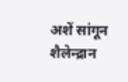अशें सांगून शैलेन्द्रान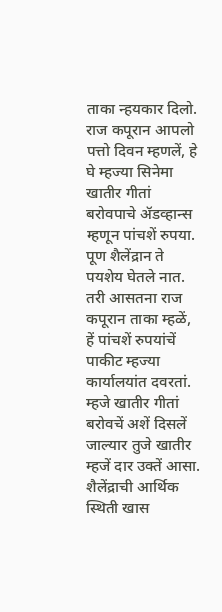ताका न्हयकार दिलो.
राज कपूरान आपलो पत्तो दिवन म्हणलें, हे घे म्हज्या सिनेमा खातीर गीतां बरोवपाचे ॲडव्हान्स म्हणून पांचशें रुपया. पूण शैलेंद्रान ते पयशेय घेतले नात. तरी आसतना राज कपूरान ताका म्हळें, हें पांचशें रुपयांचें पाकीट म्हज्या कार्यालयांत दवरतां. म्हजे खातीर गीतां बरोवचें अशें दिसलें जाल्यार तुजे खातीर म्हजें दार उक्तें आसा.
शैलेंद्राची आर्थिक स्थिती खास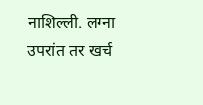नाशिल्ली. लग्ना उपरांत तर खर्च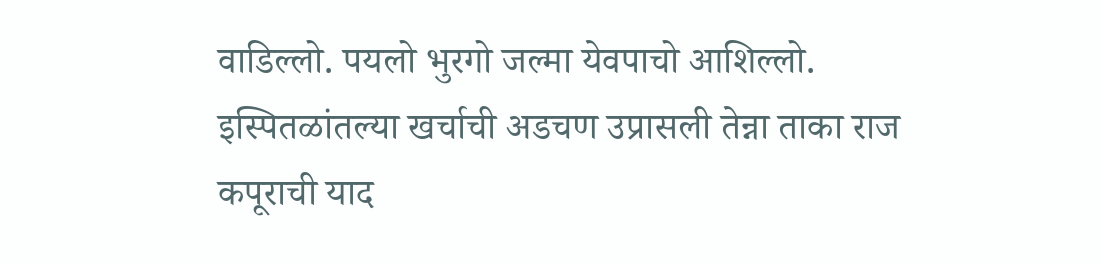वाडिल्लो. पयलो भुरगो जल्मा येवपाचो आशिल्लो. इस्पितळांतल्या खर्चाची अडचण उप्रासली तेन्ना ताका राज कपूराची याद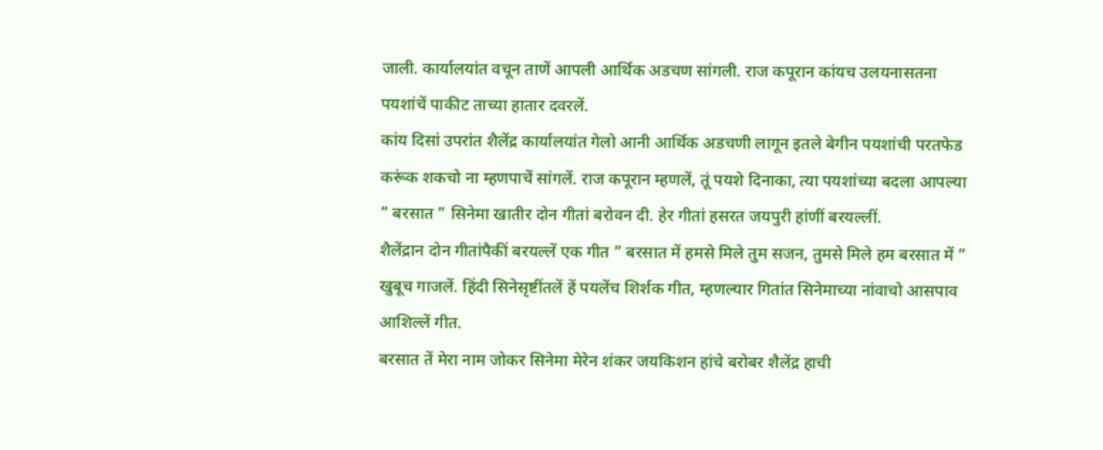जाली. कार्यालयांत वचून ताणें आपली आर्थिक अडचण सांगली. राज कपूरान कांयच उलयनासतना पयशांचें पाकीट ताच्या हातार दवरलें.
कांय दिसां उपरांत शैलेंद्र कार्यालयांत गेलो आनी आर्थिक अडचणी लागून इतले बेगीन पयशांची परतफेड करूंक शकचो ना म्हणपाचें सांगलें. राज कपूरान म्हणलें, तूं पयशे दिनाका, त्या पयशांच्या बदला आपल्या ” बरसात ” सिनेमा खातीर दोन गीतां बरोवन दी. हेर गीतां हसरत जयपुरी हांणीं बरयल्लीं.
शैलेंद्रान दोन गीतांपैकीं बरयल्लें एक गीत ” बरसात में हमसे मिले तुम सजन, तुमसे मिले हम बरसात में ” खुबूच गाजलें. हिंदी सिनेसृष्टींतलें हें पयलेंच शिर्शक गीत, म्हणल्यार गितांत सिनेमाच्या नांवाचो आसपाव आशिल्लें गीत.
बरसात तें मेरा नाम जोकर सिनेमा मेरेन शंकर जयकिशन हांचे बरोबर शैलेंद्र हाची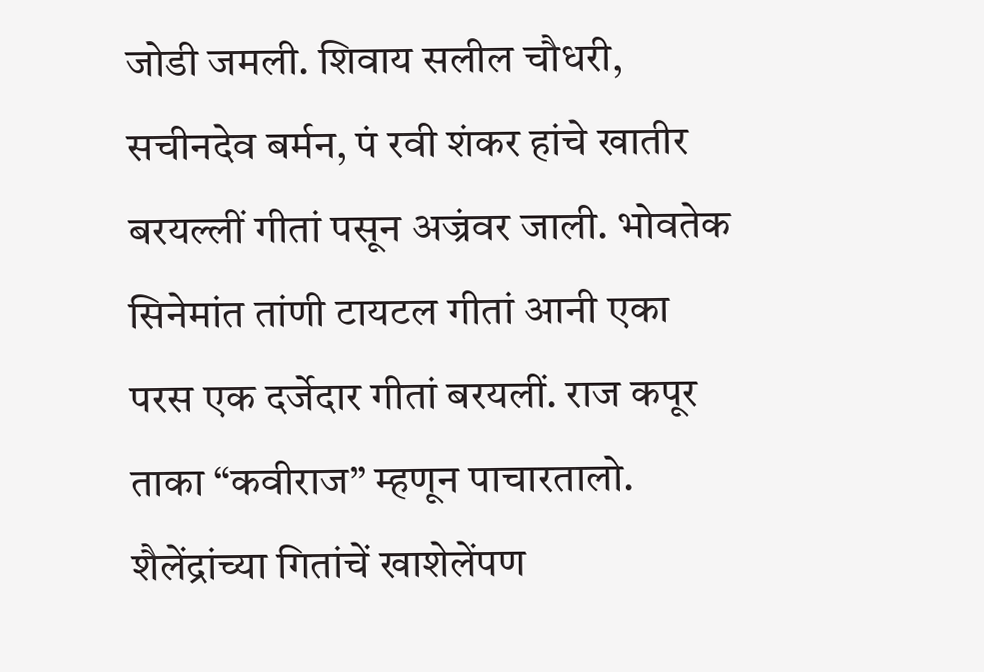जोडी जमली. शिवाय सलील चौधरी, सचीनदेव बर्मन, पं रवी शंकर हांचे खातीर बरयल्लीं गीतां पसून अज्रंवर जाली. भोवतेक सिनेमांत तांणी टायटल गीतां आनी एका परस एक दर्जेदार गीतां बरयलीं. राज कपूर ताका “कवीराज” म्हणून पाचारतालो.
शैलेंद्रांच्या गितांचें खाशेलेंपण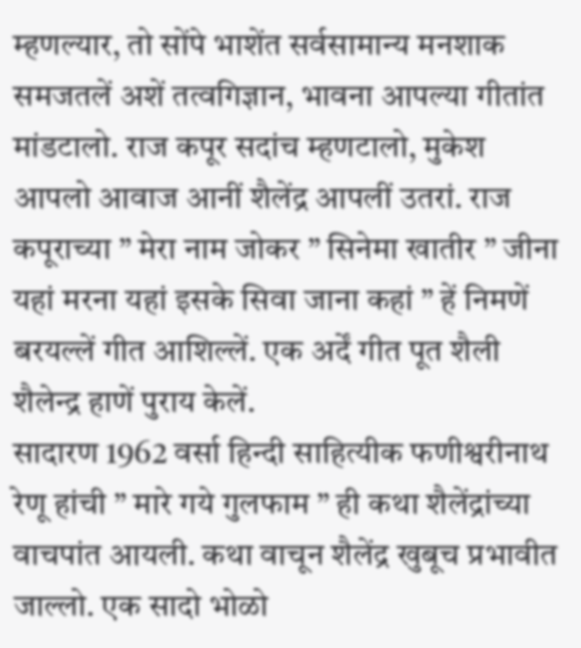म्हणल्यार, तो सोंपे भाशेंत सर्वसामान्य मनशाक समजतलें अशें तत्वगिज्ञान, भावना आपल्या गीतांत मांडटालो. राज कपूर सदांच म्हणटालो, मुकेश आपलो आवाज आनीं शैलेंद्र आपलीं उतरां. राज कपूराच्या ” मेरा नाम जोकर ” सिनेमा खातीर ” जीना यहां मरना यहां इसके सिवा जाना कहां ” हें निमणें बरयल्लें गीत आशिल्लें. एक अर्दें गीत पूत शैली शैलेन्द्र हाणें पुराय केलें.
सादारण 1962 वर्सा हिन्दी साहित्यीक फणीश्वरीनाथ रेणू हांची ” मारे गये गुलफाम ” ही कथा शैलेंद्रांच्या वाचपांत आयली. कथा वाचून शैलेंद्र खुबूच प्रभावीत जाल्लो. एक सादो भोळो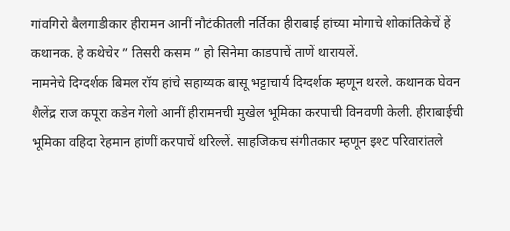गांवगिरो बैलगाडीकार हीरामन आनीं नौटंकीतली नर्तिका हीराबाई हांच्या मोगाचे शोकांतिकेचें हें कथानक. हे कथेचेर ” तिसरी कसम ” हो सिनेमा काडपाचें ताणें थारायलें.
नामनेचे दिग्दर्शक बिमल रॉय हांचे सहाय्यक बासू भट्टाचार्य दिग्दर्शक म्हणून थरले. कथानक घेवन शैलेंद्र राज कपूरा कडेन गेलो आनीं हीरामनची मुखेल भूमिका करपाची विनवणी केली. हीराबाईची भूमिका वहिदा रेहमान हांणीं करपाचें थरिल्लें. साहजिकच संगीतकार म्हणून इश्ट परिवारांतले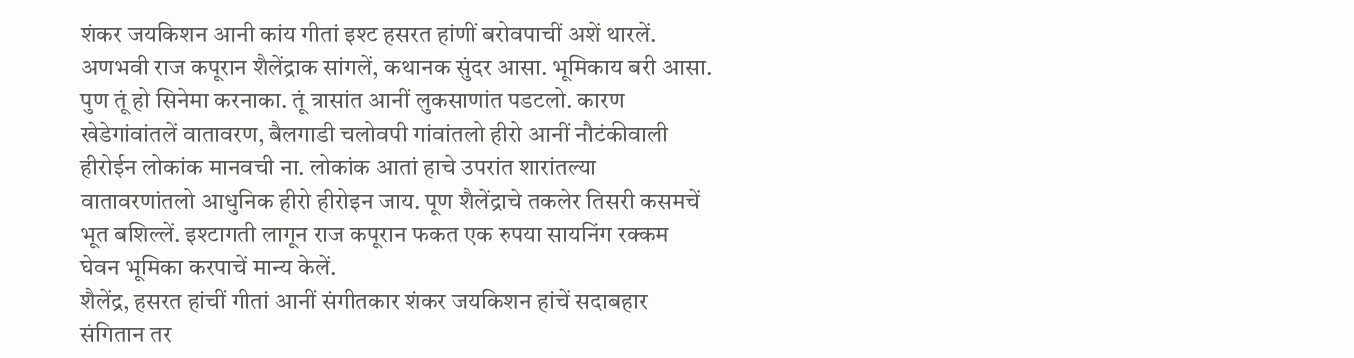शंकर जयकिशन आनी कांय गीतां इश्ट हसरत हांणीं बरोवपाचीं अशें थारलें.
अणभवी राज कपूरान शैलेंद्राक सांगलें, कथानक सुंदर आसा. भूमिकाय बरी आसा. पुण तूं हो सिनेमा करनाका. तूं त्रासांत आनीं लुकसाणांत पडटलो. कारण खेडेगांवांतलें वातावरण, बैलगाडी चलोवपी गांवांतलो हीरो आनीं नौटंकीवाली हीरोईन लोकांक मानवची ना. लोकांक आतां हाचे उपरांत शारांतल्या वातावरणांतलो आधुनिक हीरो हीरोइन जाय. पूण शैलेंद्राचे तकलेर तिसरी कसमचें भूत बशिल्लें. इश्टागती लागून राज कपूरान फकत एक रुपया सायनिंग रक्कम घेवन भूमिका करपाचें मान्य केलें.
शैलेंद्र, हसरत हांचीं गीतां आनीं संगीतकार शंकर जयकिशन हांचें सदाबहार संगितान तर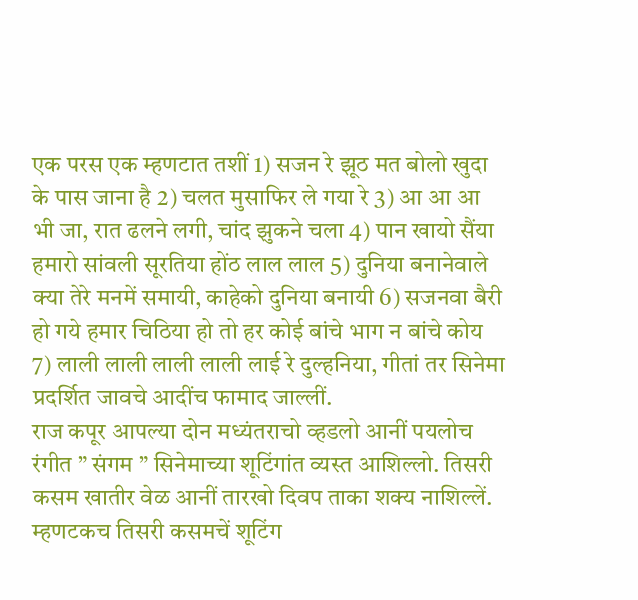एक परस एक म्हणटात तशीं 1) सजन रे झूठ मत बोलो खुदा के पास जाना है 2) चलत मुसाफिर ले गया रे 3) आ आ आ भी जा, रात ढलने लगी, चांद झुकने चला 4) पान खायो सैंया हमारो सांवली सूरतिया होंठ लाल लाल 5) दुनिया बनानेवाले क्या तेरे मनमें समायी, काहेको दुनिया बनायी 6) सजनवा बैरी हो गये हमार चिठिया हो तो हर कोई बांचे भाग न बांचे कोय 7) लाली लाली लाली लाली लाई रे दुल्हनिया, गीतां तर सिनेमा प्रदर्शित जावचे आदींच फामाद जाल्लीं.
राज कपूर आपल्या दोन मध्यंतराचो व्हडलो आनीं पयलोच रंगीत ” संगम ” सिनेमाच्या शूटिंगांत व्यस्त आशिल्लो. तिसरी कसम खातीर वेळ आनीं तारखो दिवप ताका शक्य नाशिल्लें. म्हणटकच तिसरी कसमचें शूटिंग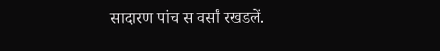सादारण पांच स वर्सां रखडलें.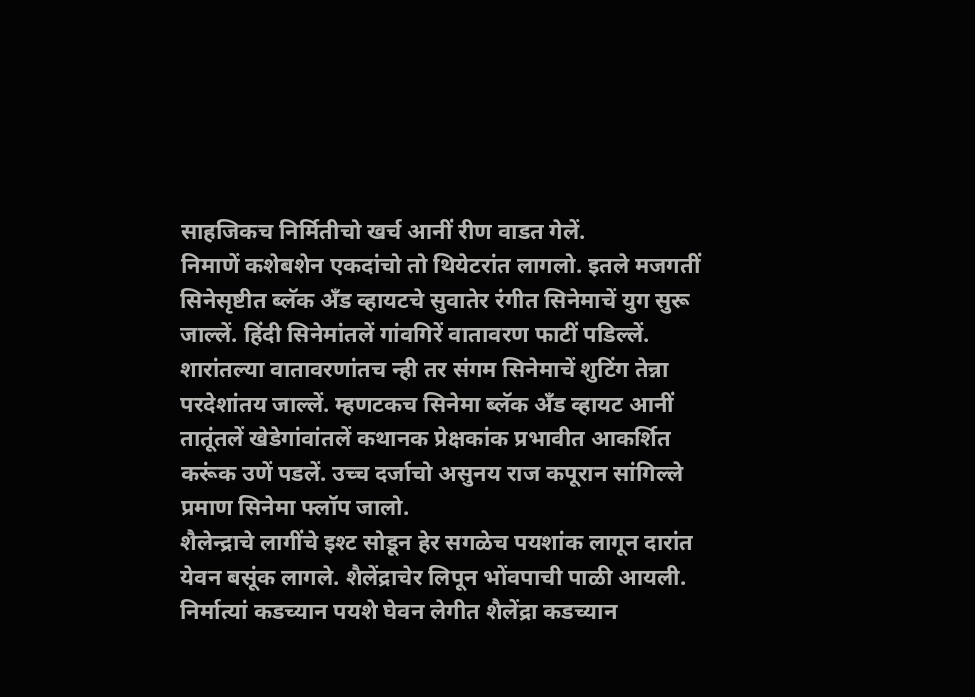साहजिकच निर्मितीचो खर्च आनीं रीण वाडत गेलें.
निमाणें कशेबशेन एकदांचो तो थियेटरांत लागलो. इतले मजगतीं सिनेसृष्टीत ब्लॅक अँड व्हायटचे सुवातेर रंगीत सिनेमाचें युग सुरू जाल्लें. हिंदी सिनेमांतलें गांवगिरें वातावरण फाटीं पडिल्लें. शारांतल्या वातावरणांतच न्ही तर संगम सिनेमाचें शुटिंग तेन्ना परदेशांतय जाल्लें. म्हणटकच सिनेमा ब्लॅक अँड व्हायट आनीं तातूंतलें खेडेगांवांतलें कथानक प्रेक्षकांक प्रभावीत आकर्शित करूंक उणें पडलें. उच्च दर्जाचो असुनय राज कपूरान सांगिल्ले प्रमाण सिनेमा फ्लॉप जालो.
शैलेन्द्राचे लागींचे इश्ट सोडून हेर सगळेच पयशांक लागून दारांत येवन बसूंक लागले. शैलेंद्राचेर लिपून भोंवपाची पाळी आयली. निर्मात्यां कडच्यान पयशे घेवन लेगीत शैलेंद्रा कडच्यान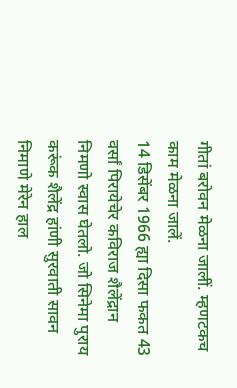गीतां बरोवन मेळना जालीं. म्हणटकच काम मेळना जालें.
14 डिसेंबर 1966 ह्या दिसा फकत 43 वर्सां पिरायेचेर कविराज शैलेंद्रान निमणो स्वास घेतलो. जो सिनेमा पुराय करूंक शैलेंद्र हांणी सुरवाती सावन निमाणे मेरेन हाल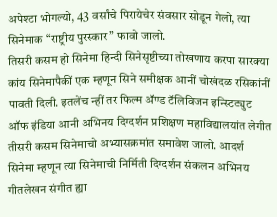अपेश्टा भोगल्यो, 43 वर्सांचे पिरायेचेर संवसार सोडून गेलो, त्या सिनेमाक “राष्ट्रीय पुरस्कार” फावो जालो.
तिसरी कसम हो सिनेमा हिन्दी सिनेसृष्टीच्या तोखणाय करपा सारक्या कांय सिनेमापैकीं एक म्हणून सिने समीक्षक आनीं चोखंदळ रसिकांनीं पावती दिली. इतलेंच न्हीं तर फिल्म ॲण्ड टॅलिविजन इन्स्टिट्युट ऑफ इंडिया आनी अभिनय दिग्दर्शन प्रशिक्षण महाविद्यालयांत लेगीत तीसरी कसम सिनेमाचो अभ्यासक्रमांत समावेश जालो. आदर्श सिनेमा म्हणून त्या सिनेमाची निर्मिती दिग्दर्शन संकलन अभिनय गीतलेखन संगीत ह्या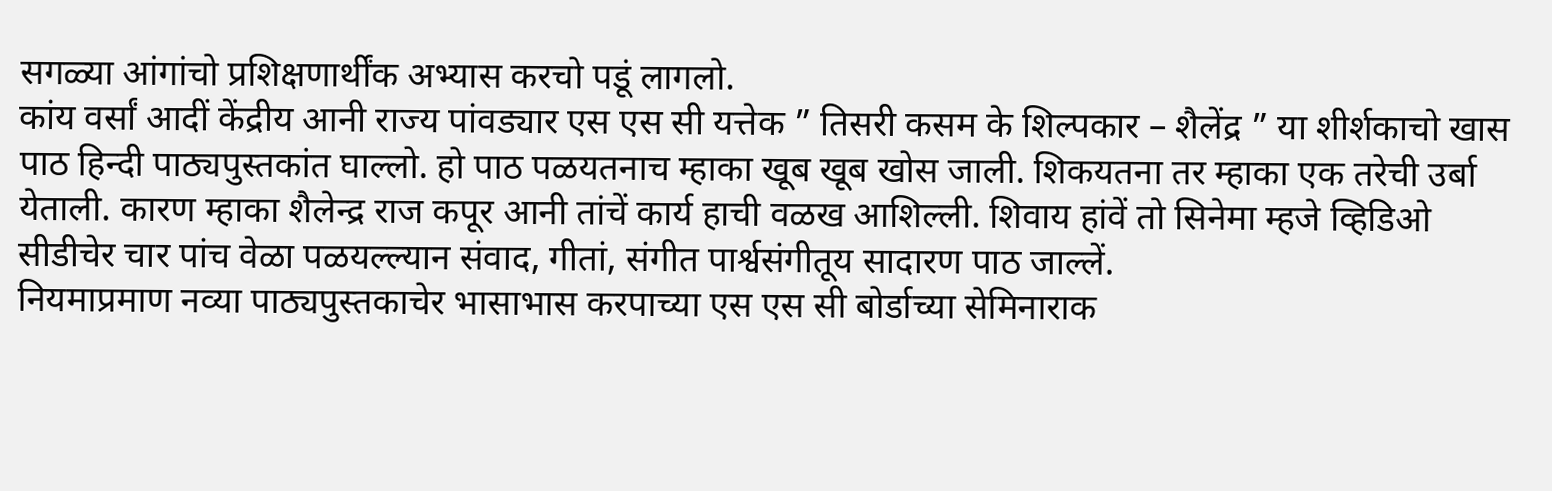सगळ्या आंगांचो प्रशिक्षणार्थींक अभ्यास करचो पडूं लागलो.
कांय वर्सां आदीं केंद्रीय आनी राज्य पांवड्यार एस एस सी यत्तेक ” तिसरी कसम के शिल्पकार – शैलेंद्र ” या शीर्शकाचो खास पाठ हिन्दी पाठ्यपुस्तकांत घाल्लो. हो पाठ पळयतनाच म्हाका खूब खूब खोस जाली. शिकयतना तर म्हाका एक तरेची उर्बा येताली. कारण म्हाका शैलेन्द्र राज कपूर आनी तांचें कार्य हाची वळख आशिल्ली. शिवाय हांवें तो सिनेमा म्हजे व्हिडिओ सीडीचेर चार पांच वेळा पळयल्ल्यान संवाद, गीतां, संगीत पार्श्वसंगीतूय सादारण पाठ जाल्लें.
नियमाप्रमाण नव्या पाठ्यपुस्तकाचेर भासाभास करपाच्या एस एस सी बोर्डाच्या सेमिनाराक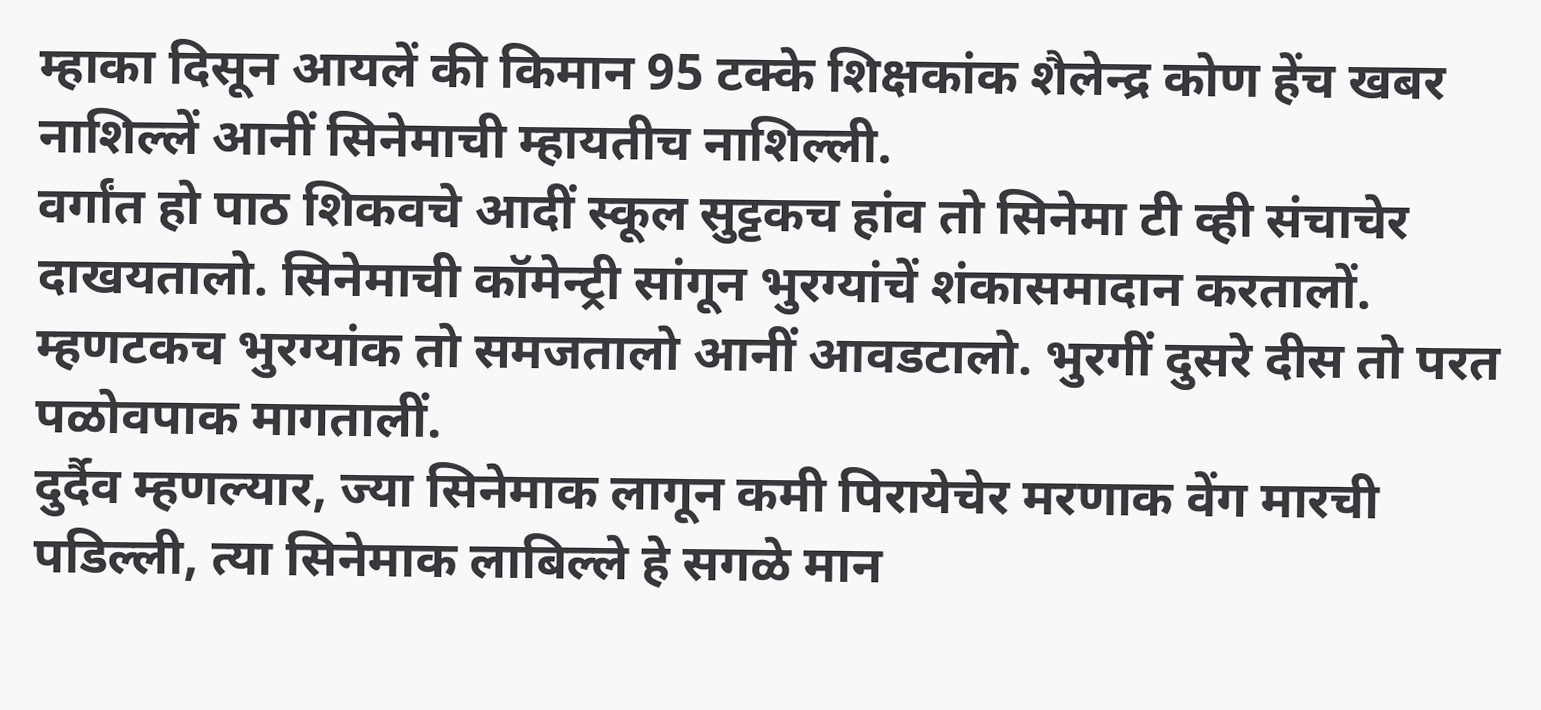म्हाका दिसून आयलें की किमान 95 टक्के शिक्षकांक शैलेन्द्र कोण हेंच खबर नाशिल्लें आनीं सिनेमाची म्हायतीच नाशिल्ली.
वर्गांत हो पाठ शिकवचे आदीं स्कूल सुट्टकच हांव तो सिनेमा टी व्ही संचाचेर दाखयतालो. सिनेमाची कॉमेन्ट्री सांगून भुरग्यांचें शंकासमादान करतालों. म्हणटकच भुरग्यांक तो समजतालो आनीं आवडटालो. भुरगीं दुसरे दीस तो परत पळोवपाक मागतालीं.
दुर्दैव म्हणल्यार, ज्या सिनेमाक लागून कमी पिरायेचेर मरणाक वेंग मारची पडिल्ली, त्या सिनेमाक लाबिल्ले हे सगळे मान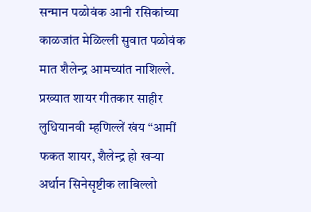सन्मान पळोवंक आनी रसिकांच्या काळजांत मेळिल्ली सुवात पळोवंक मात शैलेन्द्र आमच्यांत नाशिल्ले.
प्रख्यात शायर गीतकार साहीर लुधियानवी म्हणिल्लें खंय “आमीं फकत शायर, शैलेन्द्र हो खऱ्या अर्थान सिनेसृष्टीक लाबिल्लो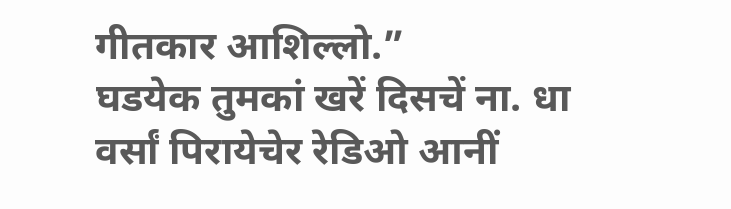गीतकार आशिल्लो.”
घडयेक तुमकां खरें दिसचें ना. धा वर्सां पिरायेचेर रेडिओ आनीं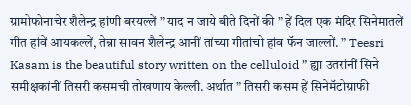ग्रामोफोनाचेर शैलेन्द्र हांणी बरयल्लें ” याद न जाये बीते दिनों की ” हें दिल एक मंदिर सिनेमातलें गीत हांवें आयकल्लें, तेन्ना सावन शैलेन्द्र आनीं तांच्या गीतांचो हांव फॅन जाल्लों. ” Teesri Kasam is the beautiful story written on the celluloid ” ह्या उतरांनीं सिने समीक्षकांनीं तिसरी कसमची तोखणाय केल्ली. अर्थात ” तिसरी कसम हें सिनेमॅटोग्राफी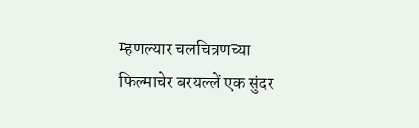म्हणल्यार चलचित्रणच्या फिल्माचेर बरयल्लें एक सुंदर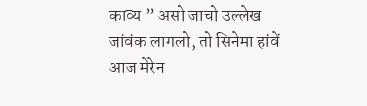काव्य ” असो जाचो उल्लेख जांवंक लागलो, तो सिनेमा हांवें आज मेरेन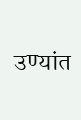उण्यांत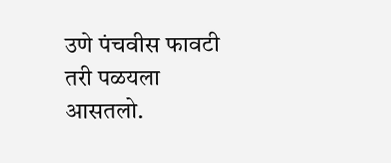उणे पंचवीस फावटी तरी पळयला आसतलो.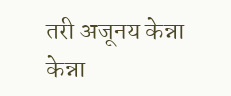तरी अजूनय केन्ना केन्ना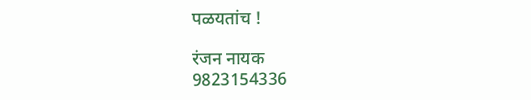पळयतांच !

रंजन नायक
9823154336